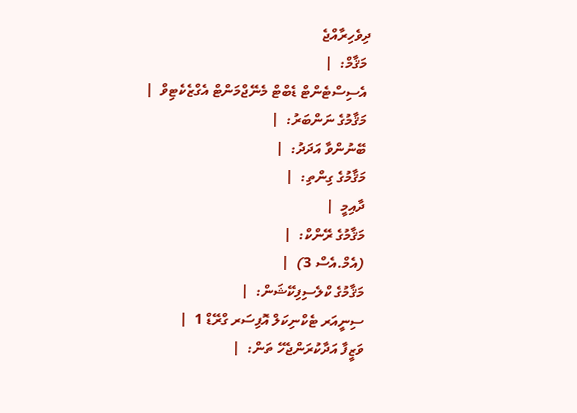ދިވެހިރާއްޖެ
 މަޤާމް:  |
 އެސިސްޓެންޓް ޑެބްޓް މެނޭޖްމަންޓް އެގްޒެކެޓިވް  |
 މަޤާމުގެ ނަންބަރު:  |
 ބޭނުންވާ އަދަދު:  |
 މަޤާމުގެ ގިންތި:  |
 ދާއިމީ  |
 މަޤާމުގެ ރޭންކް:  |
 (އެމް.އެސް 3)  |
 މަޤާމުގެ ކްލެސިފިކޭޝަން:  |
 ސިނީއަރ ޓެކްނިކަލް އޮފިސަރ ގްރޭޑް 1  |
 ވަޒީފާ އަދާކުރަންޖެހޭ ތަން:  |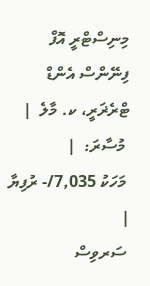މިނިސްޓްރީ އޮފް ފިނޭންސް އެންޑް ޓްރެޜަރީ، ކ. މާލެ  |
 މުސާރަ:  |
 މަހަކު 7,035/- ރުފިޔާ  |
 ސަރވިސް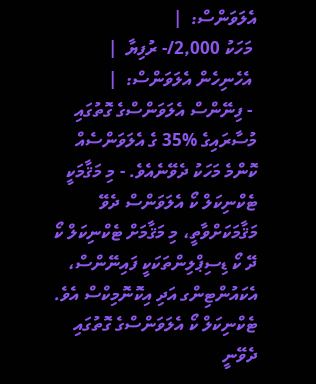އެލަވަންސް:  |
 މަހަކު 2,000/- ރުފިޔާ  |
 އެހެނިހެން އެލަވަންސް:  |
 - ފިނޭންސް އެލަވަންސްގެ ގޮތުގައި މުސާރައިގެ %35 ގެ އެލަވަންސެއް ކޮންމެ މަހަކު ދެވޭނެއެވެ. - މި މަޤާމަކީ ޓެކްނިކަލް ކޯ އެލަވަންސް ދެވޭ މަޤާމަކަށްވާތީ، މި މަޤާމަށް ޓެކްނިކަލް ކޯ ދޭ ކޯ ޑިސިޕްލިންތަކަކީ ފައިނޭންސް، އެކައުންޓިންގ އަދި އިކޮނޮމިކްސް އެވެ. ޓެކްނިކަލް ކޯ އެލަވަންސްގެ ގޮތުގައި ދެވޭނީ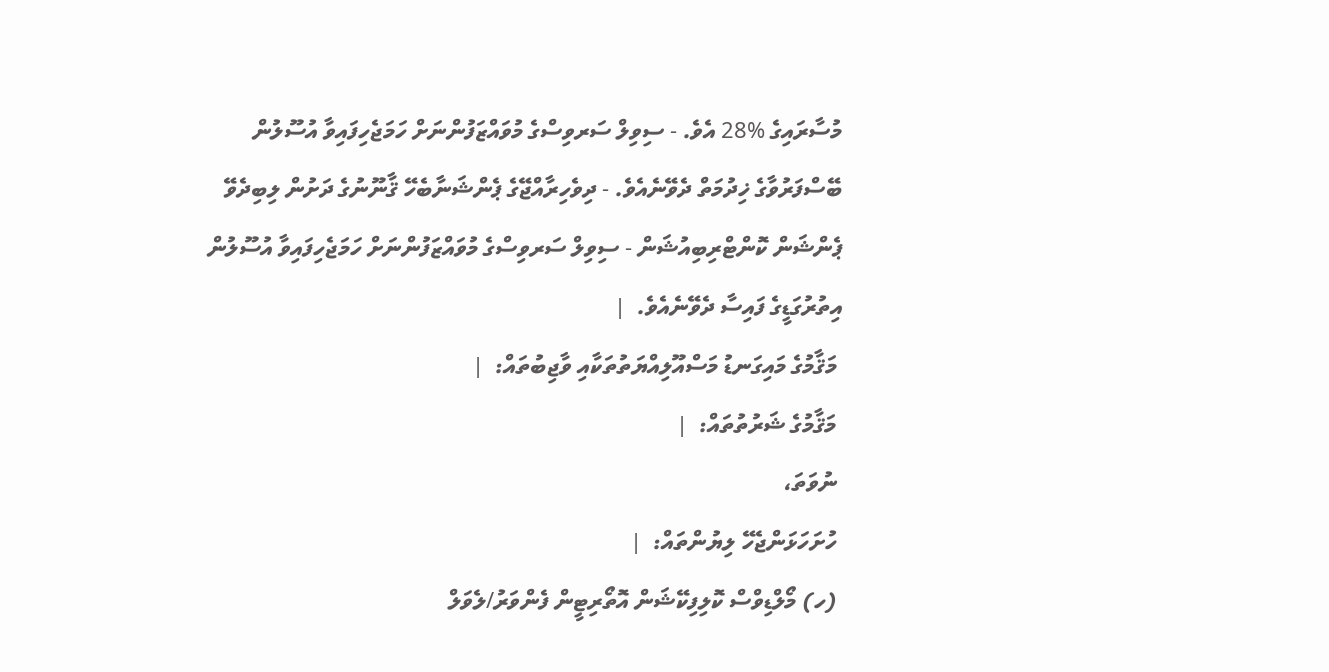މުސާރައިގެ %28 އެވެ. - ސިވިލް ސަރވިސްގެ މުވައްޒަފުންނަށް ހަމަޖެހިފައިވާ އުސޫލުން ބޭސްފަރުވާގެ ޚިދުމަތް ދެވޭނެއެވެ. - ދިވެހިރާއްޖޭގެ ޕެންޝަނާބެހޭ ޤާނޫނުގެ ދަށުން ލިބިދެވޭ ޕެންޝަން ކޮންޓްރިބިއުޝަން - ސިވިލް ސަރވިސްގެ މުވައްޒަފުންނަށް ހަމަޖެހިފައިވާ އުސޫލުން އިތުރުގަޑީގެ ފައިސާ ދެވޭނެއެވެ.  |
 މަޤާމުގެ މައިގަނޑު މަސްއޫލިއްޔަތުތަކާއި ވާޖިބުތައް:  |
 މަޤާމުގެ ޝަރުތުތައް:  |
 ނުވަތަ،
 ހުށަހަޅަންޖެހޭ ލިޔުންތައް:  |
 (ހ) މޯލްޑިވްސް ކޮލިފިކޭޝަން އޮތޯރިޓީން ފެންވަރު/ލެވަލް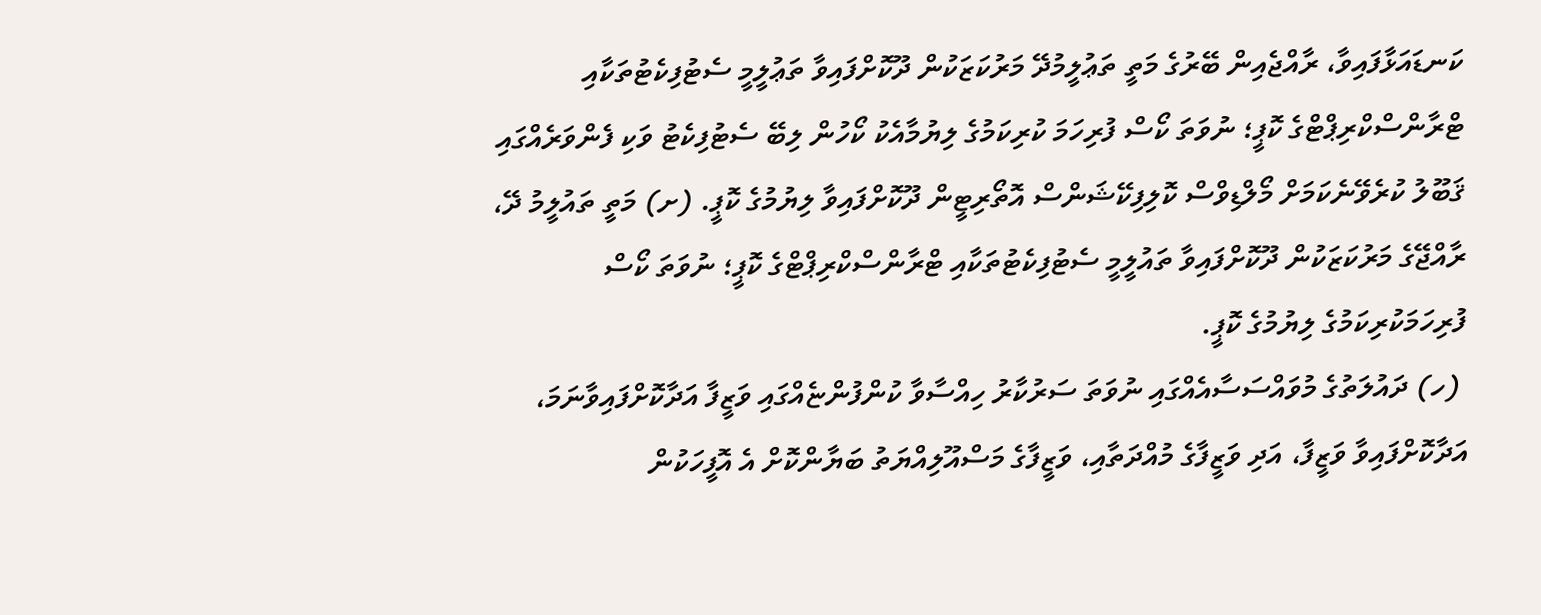ކަނޑައަޅާފައިވާ، ރާއްޖެއިން ބޭރުގެ މަތީ ތަޢުލީމުދޭ މަރުކަޒަކުން ދޫކޮށްފައިވާ ތަޢުލީމީ ސެޓުފިކެޓުތަކާއި ޓްރާންސްކްރިޕްޓްގެ ކޮޕީ؛ ނުވަތަ ކޯސް ފުރިހަމަ ކުރިކަމުގެ ލިޔުމާއެކު ކޯހުން ލިބޭ ސެޓުފިކެޓު ވަކި ފެންވަރެއްގައި ޤަބޫލު ކުރެވޭނެކަމަށް މޯލްޑިވްސް ކޮލިފިކޭޝަންސް އޮތޯރިޓީން ދޫކޮށްފައިވާ ލިޔުމުގެ ކޮޕީ. (ށ) މަތީ ތައުލީމު ދޭ، ރާއްޖޭގެ މަރުކަޒަކުން ދޫކޮށްފައިވާ ތައުލީމީ ސެޓުފިކެޓުތަކާއި ޓްރާންސްކްރިޕްޓްގެ ކޮޕީ؛ ނުވަތަ ކޯސް ފުރިހަމަކުރިކަމުގެ ލިޔުމުގެ ކޮޕީ.
 (ހ) ދައުލަތުގެ މުވައްސަސާއެއްގައި ނުވަތަ ސަރުކާރު ހިއްސާވާ ކުންފުންޏެއްގައި ވަޒީފާ އަދާކޮށްފައިވާނަމަ، އަދާކޮށްފައިވާ ވަޒީފާ، އަދި ވަޒީފާގެ މުއްދަތާއި، ވަޒީފާގެ މަސްއޫލިއްޔަތު ބަޔާންކޮށް އެ އޮފީހަކުން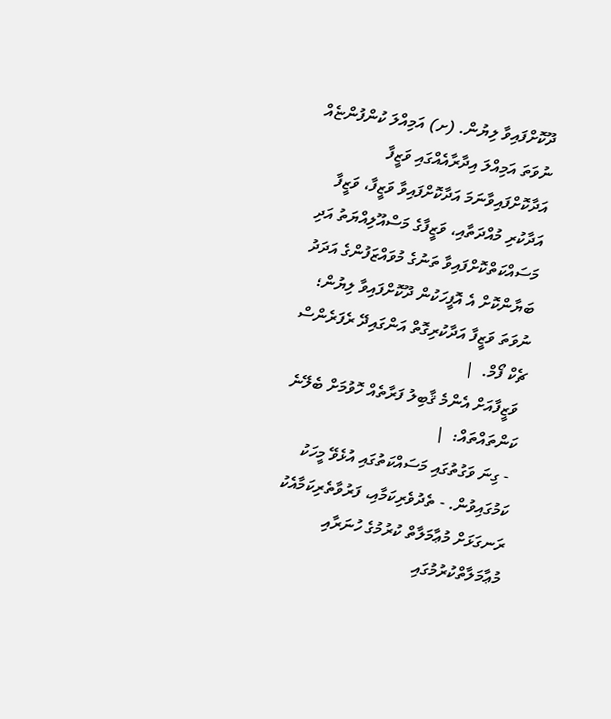ދޫކޮށްފައިވާ ލިޔުން. (ށ) އަމިއްލަ ކުންފުންޏެއް ނުވަތަ އަމިއްލަ އިދާރާއެއްގައި ވަޒީފާ އަދާކޮށްފައިވާނަމަ އަދާކޮށްފައިވާ ވަޒީފާ، ވަޒީފާ އަދާކުރި މުއްދަތާއި، ވަޒީފާގެ މަސްއޫލިއްޔަތު އަދި މަސައްކަތްކޮށްފައިވާ ތަނުގެ މުވައްޒަފުންގެ އަދަދު ބަޔާންކޮށް އެ އޮފީހަކުން ދޫކޮށްފައިވާ ލިޔުން؛ ނުވަތަ ވަޒީފާ އަދާކުރިގޮތް އަންގައިދޭ ރެފަރެންސް ޗެކް ފޯމް.  |
 ވަޒީފާއަށް އެންމެ ޤާބިލު ފަރާތެއް ހޮވުމަށް ބެލޭނެ ކަންތައްތައް:  |
 - ގިނަ ވަގުތުގައި މަސައްކަތުގައި އުޅެވޭ މީހަކު ކަމުގައިވުން. - ތެދުވެރިކަމާއި، ފަރުވާތެރިކަމާއެކު ރަނގަޅަށް މުޢާމަލާތް ކުރުމުގެ ހުނަރާއި މުޢާމަލާތްކުރުމުގައި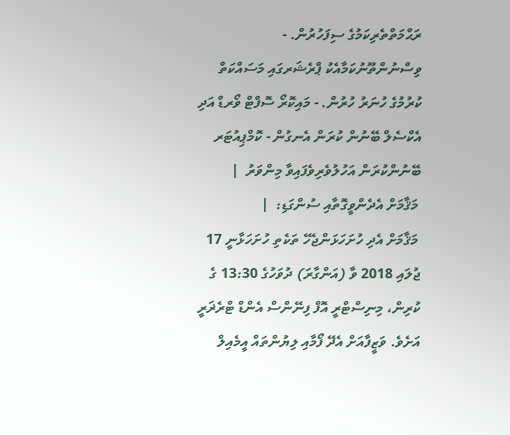ރަޙްމަތްތެރިކަމުގެ ސިފަހުރުން. - ވިސްނުންތޫނުކަމާއެކު ޕްރެޝަރގައި މަސައްކަތް ކުރުމުގެ ހުނަރު ހުރުން. - މައިކޮރޯ ސޮފްޓް ވޯރޑް އަދި އެކްސެލް ބޭނުން ކުރަން އެނގުން - ކޮމްޕިއުޓަރ ބޭނުންކުރަން އަހުލުވެރިވެފައިވާ މިންވަރު  |
 މަޤާމަށް އެދެންވީގޮތާއި ސުންގަޑި:  |
 މަޤާމަށް އެދި ހުށަހަޅަންޖެހޭ ތަކެތި ހުށަހަޅާނީ 17 ޖުލައި 2018 ވާ (އަންގާރަ) ދުވަހުގެ 13:30 ގެ ކުރިން، މިނިސްޓްރީ އޮފް ފިނޭންސް އެންޑް ޓްރެޜަރީ އަށެވެ. ވަޒީފާއަށް އެދޭ ފޯމާއި ލިޔުންތައް އީމެއިލް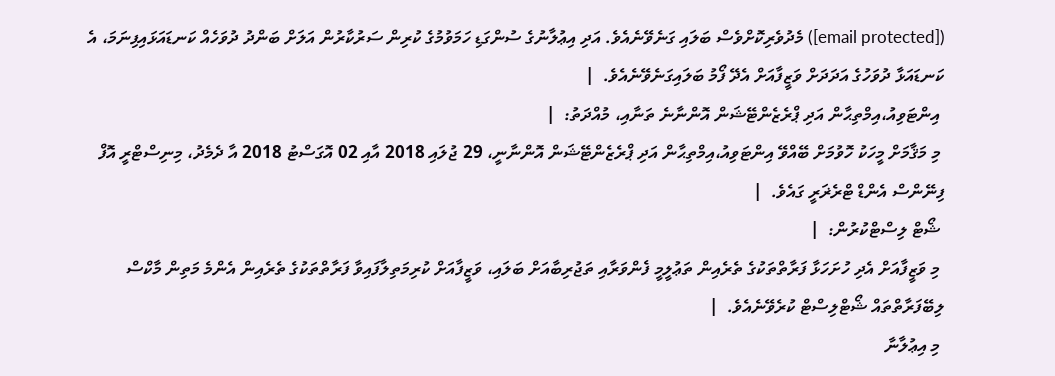([email protected]) މެދުވެރިކޮށްވެސް ބަލައި ގަނެވޭނެއެވެ. އަދި އިޢުލާނުގެ ސުންގަޑި ހަމަވުމުގެ ކުރިން ސަރުކާރުން އަލަށް ބަންދު ދުވަހެއް ކަނޑައަޅައިފިނަމަ، އެ ކަނޑައަޅާ ދުވަހުގެ އަދަދަށް ވަޒީފާއަށް އެދޭ ފޯމު ބަލައިގަނެވޭނެއެވެ.  |
 އިންޓަވިއު،އިމްތިޙާން އަދި ޕްރެޒެންޓޭޝަން އޮންނާނެ ތަނާއި، މުއްދަތު:  |
 މި މަޤާމަށް މީހަކު ހޮވުމަށް ބޭއްވޭ އިންޓަވިއު،އިމްތިޙާން އަދި ޕްރެޒެންޓޭޝަން އޮންނާނީ، 29 ޖުލައި 2018 އާއި 02 އޮގަސްޓު 2018 އާ ދެމެދު، މިނިސްޓްރީ އޮފް ފިނޭންސް އެންޑް ޓްރެޜަރީ ގައެވެ.  |
 ޝޯޓް ލިސްޓްކުރުން:  |
 މި ވަޒީފާއަށް އެދި ހުށަހަޅާ ފަރާތްތަކުގެ ތެރެއިން ތަޢުލީމީ ފެންވަރާއި ތަޖުރިބާއަށް ބަލައި، ވަޒީފާއަށް ކުރިމަތިލާފައިވާ ފަރާތްތަކުގެ ތެރެއިން އެންމެ މަތިން މާކްސް ލިބޭފަރާތްތައް ޝޯޓްލިސްޓް ކުރެވޭނެއެވެ.  |
 މި އިޢުލާނާ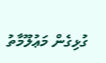ގުޅިގެން މަޢުލޫމާތު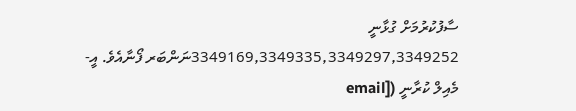ސާފުކުރުމަށް ގުޅާނީ 3349169,3349335,3349297,3349252ނަންބަރ ފޯނާއެވެ. އީ-މެއިލް ކުރާނީ ([email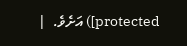protected]) އަށެވެ.  |